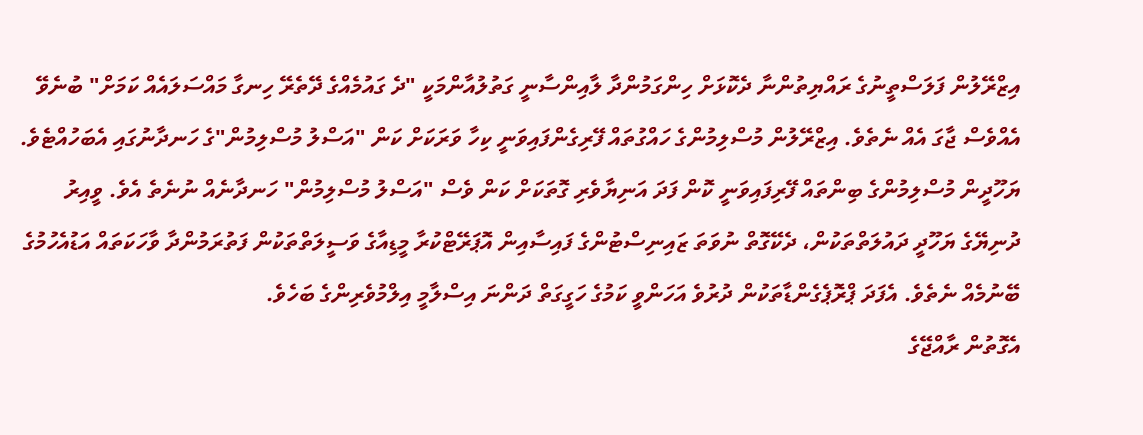އިޒްރޭލުން ފަލަސްތީނުގެ ރައްޔިތުންނާ ދެކޮޅަށް ހިންގަމުންދާ ލާއިންސާނީ ގަތުލުއާންމަކީ "ދެ ގައުމެއްގެ ދޭތެރޭ ހިނގާ މައްސަލައެއް ކަމަށް" ބުނެވޭ އެއްވެސް ޖާގަ އެއް ނެތެވެ. އިޒްރޭލުން މުސްލިމުންގެ ހައްގުތައް ފޭރިގެންފައިވަނީ ކިހާ ވަރަކަށް ކަން "އަސްލު މުސްލިމުން"ގެ ހަނދާނުގައި އެބަހުއްޓެވެ. ޔަހޫދީން މުސްލިމުންގެ ބިންތައް ފޭރިފައިވަނީ ކޮން ފަދަ އަނިޔާވެރި ގޮތަކަށް ކަން ވެސް "އަސްލު މުސްލިމުން" ހަނދާނެއް ނުނެތެ އެވެ. ވީއިރު ދުނިޔޭގެ ޔަހޫދީ ދައުލަތްތަކުން، ދެކޭގޮތް ނުވަތަ ޒައިނިސްޓުންގެ ފައިސާއިން އޮޕަރޭޓްކުރާ މީޑިއާގެ ވަސީލަތްތަކުން ފަތުރަމުންދާ ވާހަކަތައް އަޑުއެހުމުގެ ބޭނުމެއް ނެތެވެ. އެފަދަ ޕްރޮޕެގެންޑާތަކުން ދުރުވެ އަހަންވީ ކަމުގެ ހަގީގަތް ދަންނަ އިސްލާމީ އިލްމުވެރިންގެ ބަހެވެ.
އެގޮތުން ރާއްޖޭގެ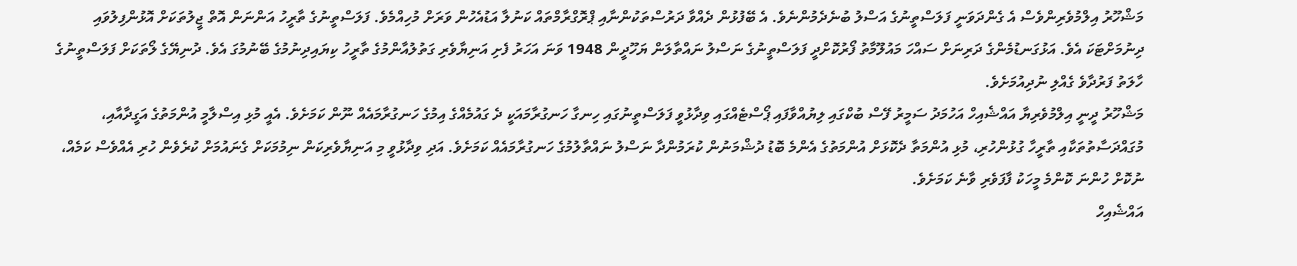މަޝްހޫރު އިލްމުވެރިންވެސް އެ ގެންދަވަނީ ފަލަސްތީނުގެ އަސްލު ބުނެދެމުންނެވެ. އެ ބޭފުޅުން ދެއްވާ ދަރުސްތަކުންނާއި ޕްރޮގްރާމްތައް ކަނުލާ އަޑުއެހުން ވަރަށް މުހިއްމެވެ. ފަލަސްތީނުގެ ތާރީހު އަންނަން އޮތް ޖީލުތަކަށް އޮޅުންފިލުވައި ދިނުމަށްޓަކަ އެވެ. އަޅުގަނޑުމެންގެ ދަރިނަށް ސައްހަ މައުލޫމާތު ފޯރުކޮށްދީ ފަލަސްތީނުގެ ނަސްލު ނައްތާލަން ޔަހޫދީން 1948 ވަނަ އަހަރު ފެށި އަނިޔާވެރި ގަތުލުއާންމުގެ ތާރީހު ކިޔައިދިނުމުގެ ބޭނުމުގަ އެވެ. ދުނިޔޭގެ ލޯތަކަށް ފަލަސްތީނުގެ ހާލަތު ފަރުދާވެ ގެއްލި ނުދިއުމަށެވެ.
މަޝްހޫރު ދީނީ އިލްމުވެރިޔާ އައްޝެއިހް އަހުމަދު ސަމީރު ފޭސް ބުކްގައި ލިޔުއްވާފައި ޕޯސްޓެއްގައި ވިދާޅުވީ ފަލަސްތީނުގައި ހިނގާ ހަނގުރާމައަކީ ދެ ގައުމެއްގެ އިމުގެ ހަނގުރާމައެއް ނޫން ކަމަށެވެ. އެއީ މުޅި އިސްލާމީ އުންމަތުގެ އަގީދާއާއި، މުގައްދަސާތުތަކާއި ތާރީހާ ގުޅުންހުރި، މުޅި އުންމަތާ ދެކޮޅަށް އުންމަތުގެ އެންމެ ބޮޑު ދުޝްމަނުން ކުރަމުންދާ ނަސްލު ނައްތާލުމުގެ ހަނގުރާމައެއް ކަމަށެވެ. އަދި ވިދާޅުވީ މި އަނިޔާވެރިކަން ނިމުމަކަށް ގެނައުމަށް ކުރެވެން ހުރި އެއްވެސް ކަމެއް، ނުކޮށް ހުންނަ ކޮންމެ މީހަކު ފާފަވެރި ވާނެ ކަމަށެވެ.
އައްޝެއިހް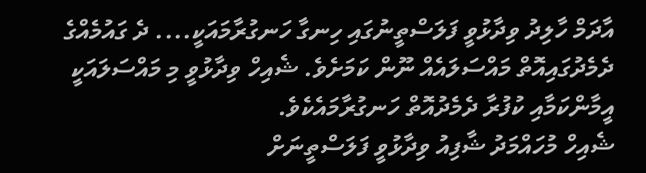އާދަމް ހާލިދު ވިދާޅުވީ ފަލަސްތީނުގައި ހިނގާ ހަނގުރާމައަކީ.... ދެ ގައުމެއްގެ ދެމެދުގައިއޮތް މައްސަލައެއް ނޫން ކަމަށެވެ. ޝެއިހް ވިދާޅުވީ މި މައްސަލައަކީ އީމާންކަމާއި ކުފުރާ ދެމެދުއޮތް ހަނގުރާމައެކެވެ.
ޝެއިހް މުހައްމަދު ޝާފިއު ވިދާޅުވީ ފަލަސްތީނަށް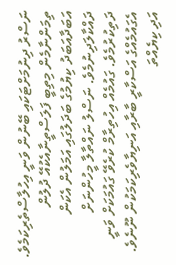ނަސްރު ދިނުމަށްޓަކައި ބޭނުން ވަނީ އިހުލާސްތެރިކަމެވެ. ތިމަންނާމެން މިތިބީ ފަލަސްތީނާއެކުއޭ ދުލުން އަބަދާއަބަދު ކިޔުމުގެ ބަދަލުގައި އަމަލުން އެކަން ދައްކާލަދިނުމެވެ. ނަސްލު ނައްތާލާ މީހުންނަށް ދަތިކުރުމެވެ. ގައުމެއް އިހުތިރާމް ކުރެވޭ ގައުމަކަށް ވަނީ އެގައުމެއްގެ އަސްކާރީ ބާރާއި އަނިޔާވެރިކަމަކުން ނޫނެވެ. އަދި ކިޔެއްތަ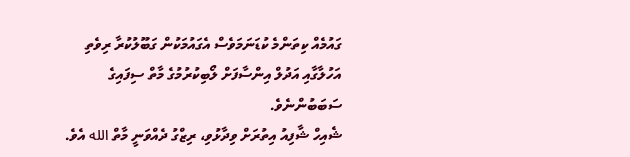ގައުމެއް ކިތަންމެ ކުޑަނަމަވެސް އެގައުމަކުން ގަބޫލުކުރާ ރިވެތި އަހުލާގާއި އަދުލް އިންސާފަށް ލޯބިކުރުމުގެ މާތް ސިފައިގެ ސަބަބުންނެވެ.
ޝެއިހް ޝާފިއު އިތުރަށް ވިދާޅުވި، ރިޒްގު ދެއްވަނީ މާތް الله އެވެ.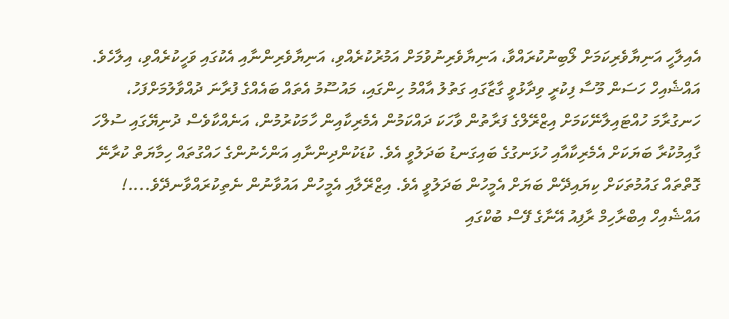އެއިލާހީ އަނިޔާވެރިކަމަށް ލޯބިނުކުރައްވާ، އަނިޔާވެރިނުވުމަށް އަމުރުކުރެއްވި، އަނިޔާވެރިންނާއި އެކުގައި ވަހީކުރެއްވި، އިލާހެވެ.
އައްޝެއިހް ހަސަން މޫސާ ފިކުރީ ވިދާޅުވީ ގާޒާގައި ގަތުލު އާއްމު ހިންގައި، މައުސޫމު އެތައް ބައެއްގެ ފުރާނަ ދުއްވާލުމަށްފަހު، ހަނގުރާމަ ހުއްޓައިލާނޭކަމަށް އިޒްރޭލްގެ ފަރާތުން ވާހަކަ ދައްކަމުން އެމެރިކާއިން ހާމަކުރުމުން، އަނެއްކާވެސް ދުނިޔޭގައި ސުލްހަ ގާއިމުކުރާ ބަޔަކަށް އެމެރިކާއާއި ހުޅަނގުގެ ބައިގަނޑު ބަދަލުވީ އެވެ. ކުޑަކުންދިންނާއި އަންހެނުންގެ ހައްގުތައް ހިމާޔަތް ކުރާނޭ ގޮތްތައް ގައުމުތަކަށް ކިޔައިދޭން ބަޔަށް އެމީހުން ބަދަލުވީ އެވެ. އިޒްރޭލާއި އެމީހުން އައުވާނުން ނެތިކުރައްވާނދޭވެ....!
އައްޝެއިހް އިބްރާހިމް ރާފިއު އޭނާގެ ފޭސް ބުކްގައި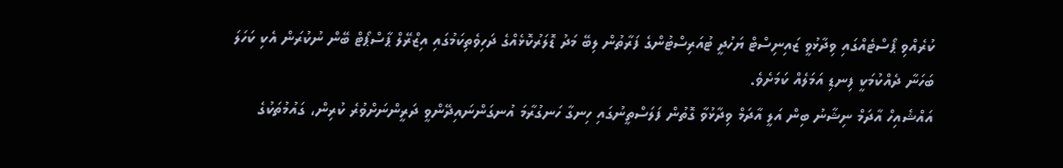ކުރެއްވި ޕޯސްޓެއްގައި ވިދާޅުވީ ޒައިނިސްޓް ޔަހުދީ ޓުއަރިސްޓުންގެ ފަރާތުން ލިބޭ މަދު ޑޮލަރުކޮޅެއްގެ ދަހިވެތިކަމުގައި އިޒްރޭލް ޕާސްޕޯޓް ބޭން ނުކުރަން އެކި ކަހަލަ ބަހަނާ ދެއްކުމަކީ ފިނޑި އަމަލެއް ކަމަށެވެ.
އައްޝެއިހް އާދަމް ނިޝާނު ބިން އަލީ އާދަމް ވިދާޅުވާ ގޮތުން ފަލަސްތީނުގައި ހިނގާ ހަނގުރާމަ އުނގަންނައިދޭންވީ ދަރީންނަށްވުރެ ކުރިން، ގައުމުތަކުގެ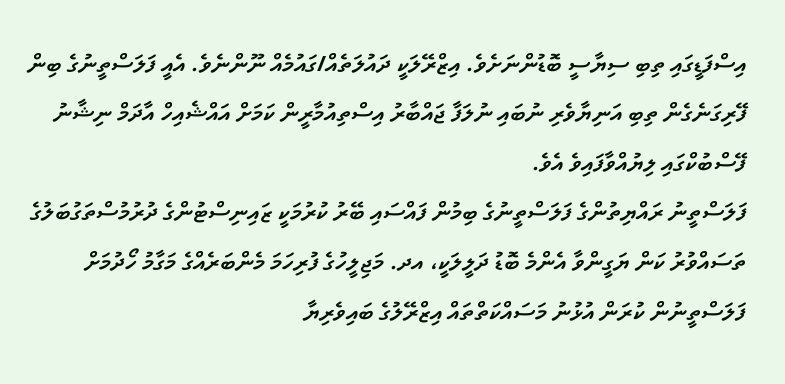އިސްފަޑީގައި ތިބި ސިޔާސީ ބޮޑުންނަށެވެ. އިޒްރޭލަކީ ދައުލަތެއް/ގައުމެއް ނޫންނެވެ. އެއީ ފަލަސްތީނުގެ ބިން ފޭރިގަނެގެން ތިބި އަނިޔާވެރި ނުބައި ނުލަފާ ޖައްބާރު އިސްތިއުމާރީން ކަމަށް އައްޝެއިހް އާދަމް ނިޝާނު ފޭސްބުކްގައި ލިޔުއްވާފައިވެ އެވެ.
ފަލަސްތީނު ރައްޔިތުންގެ ފަލަސްތީނުގެ ބިމުން ފައްސައި ބޭރު ކުރުމަކީ ޒައިނިސްޓުންގެ ދުރުމުސްތަގުބަލުގެ ތަސައްވުރު ކަން ޔަގީންވާ އެންމެ ބޮޑު ދަލީލަކީ، އދ. މަޖިލީހުގެ ފުރިހަމަ މެންބަރެއްގެ މަގާމު ހޯދުމަށް ފަލަސްތީނުން ކުރަން އުޅުނު މަސައްކަތްތައް އިޒްރޭލުގެ ބައިވެރިޔާ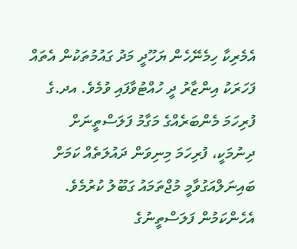އެމެރިކާ ހިމެނޭހެން ޔަހޫދީ މަދު ގައުމުތަކުން އެތައް ފަހަރަކު އިންޒާރު ދީ ހުއްޓުވާފައި ވުމެވެ. އދ.ގެ ފުރިހަމަ މެންބަރެއްގެ މަގާމު ފަލަސްތީނަށް ދިނުމަކީ، ފުރިހަމަ މިނިވަން ދައުލަތެއް ކަމަށް ބައިނަލްއަގުވާމީ މުޖްތަމައު ގަބޫލު ކުރުމެވެ.
އެހެންކަމުން ފަލަސްތީނުގެ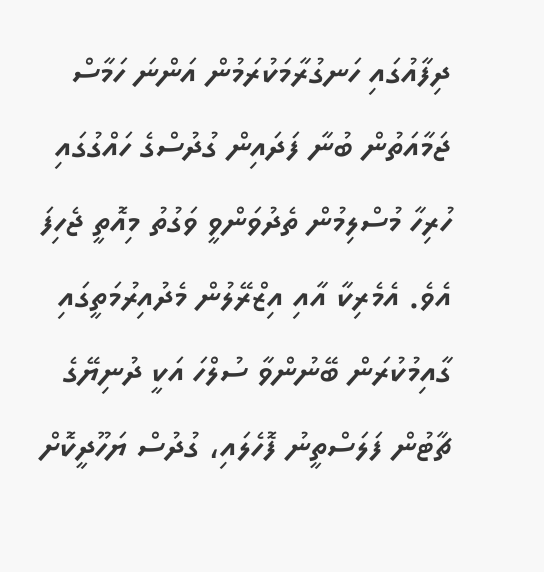ދިފާއުގައި ހަނގުރާމަކުރަމުން އަންނަ ހަމާސް ޖަމާއަތުން ބުނާ ފަދައިން ގުދުސްގެ ހައްގުގައި ހުރިހާ މުސްލިމުން ތެދުވަންވީ ވަގުތު މިއޮތީ ޖެހިފަ އެވެ. އެމެރިކާ އާއި އިޒްރޭލުން މެދުއިރުމަތީގައި ގާއިމުކުރަން ބޭނުންވާ ސުލްހަ އަކީ ދުނިޔޭގެ ޗާޓުން ފަލަސްތީނު ފޮހެލައި، ގުދުސް ޔަހޫދީކޮށް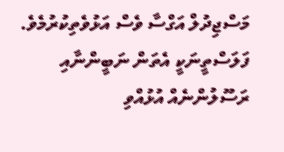މަސްޖިދުލް އަގްސާ ވެސް އަޅުވެތިކުރުމެވެ.
ފަލަސްތީނަކީ އެތަން ނަބީންނާއި ރަސޫލުންނެއް އުޅުއްވި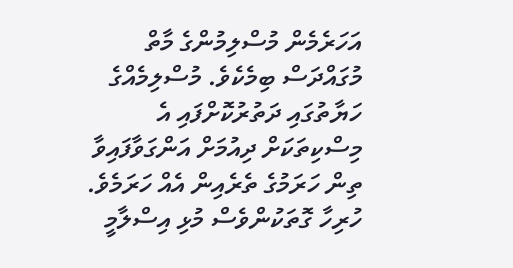އަހަރެމެން މުސްލިމުންގެ މާތް މުގައްދަސް ބިމެކެވެ. މުސްލިމެއްގެ ހަޔާތުގައި ދަތުރުކޮށްފައި އެ މިސްކިތަކަށް ދިއުމަށް އަންގަވާފައިވާ ތިން ހަރަމުގެ ތެރެއިން އެއް ހަރަމެވެ. ހުރިހާ ގޮތަކުންވެސް މުޅި އިސްލާމީ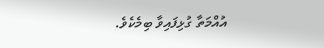އުއްމަތާ ގުޅިފައިވާ ބިމެކެވެ.